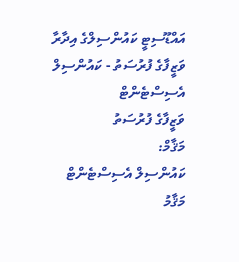އައްޑޫސިޓީ ކައުންސިލްގެ އިދާރާ
ވަޒީފާގެ ފުރުސަތު - ކައުންސިލް އެސިސްޓެންޓް
ވަޒީފާގެ ފުރުސަތު
މަޤާމް:
ކައުންސިލް އެސިސްޓެންޓް
މަޤާމު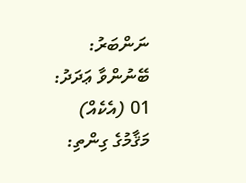ނަންބަރު:
ބޭނުންވާ ޢަދަދު:
01 (އެކެއް)
މަޤާމުގެ ގިންތި: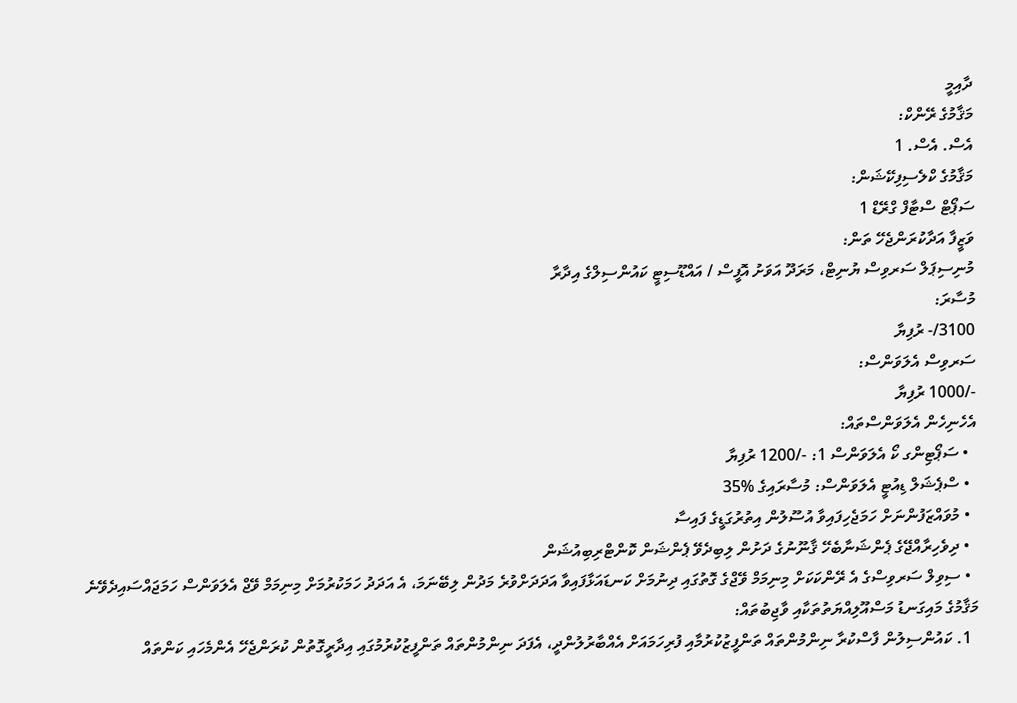ދާއިމީ
މަޤާމުގެ ރޭންކް:
އެސް. އެސް. 1
މަޤާމުގެ ކްލެސިފިކޭޝަން:
ސަޕޯޓް ސްޓާފް ގްރޭޑް 1
ވަޒީފާ އަދާކުރަންޖެހޭ ތަން:
މުނިސިޕަލް ސަރވިސް ޔުނިޓް، މަރަދޫ އަވަށު އޮފީސް / އައްޑޫސިޓީ ކައުންސިލްގެ އިދާރާ
މުސާރަ:
3100/- ރުފިޔާ
ސަރވިސް އެލަވަންސް:
-/1000 ރުފިޔާ
އެހެނިހެން އެލަވަންސްތައް:
  • ސަޕޯޓިންގ ކޯ އެލަވަންސް 1: -/1200 ރުފިޔާ
  • ސްޕެޝަލް ޑިއުޓީ އެލަވަންސް: މުސާރައިގެ %35
  • މުވައްޒަފުންނަށް ހަމަޖެހިފައިވާ އުސޫލުން އިތުރުގަޑީގެ ފައިސާ
  • ދިވެހިރާއްޖޭގެ ޕެންޝަނާބެހޭ ޤާނޫނުގެ ދަށުން ލިބިދެވޭ ޕެންޝަން ކޮންޓްރިބިއުޝަން
  • ސިވިލް ސަރވިސްގެ އެ ރޭންކަކަށް މިނިމަމް ވޭޖްގެ ގޮތުގައި ދިނުމަށް ކަނޑައަޅާފައިވާ އަދަދަށްވުރެ މަދުން ލިބޭނަމަ، އެ އަދަދު ހަމަކުރުމަށް މިނިމަމް ވޭޖް އެލަވަންސް ހަމަޖައްސައިދެވޭނެ
މަޤާމުގެ މައިގަނޑު މަސްއޫލިއްޔަތުތަކާއި ވާޖިބުތައް:
  1. ކައުންސިލުން ފާސްކުރާ ނިންމުންތައް ތަންފީޒުކުރުމާއި ފުރިހަމައަށް އެއްބާރުލުންދީ، އެފަދަ ނިންމުންތައް ތަންފީޒުކުރުމުގައި އިދާރީގޮތުން ކުރަންޖެހޭ އެންމެހައި ކަންތައް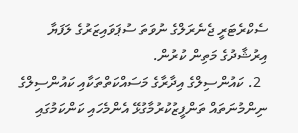ސެކްރެޓަރީ ޖެނެރަލްގެ ނުވަތަ ސުޕަވައިޒަރުގެ ލަފަޔާ އިރުޝާދުގެ މަތިން ކުރުން.
  2. ކައުންސިލްގެ އިދާރާގެ މަސައްކަތްތަކާއި ކައުންސިލްގެ ނިންމުނަތައް ތަންފީޒުކުރުމާގުޅޭ އެންމެހައި ކަންކަމުގައި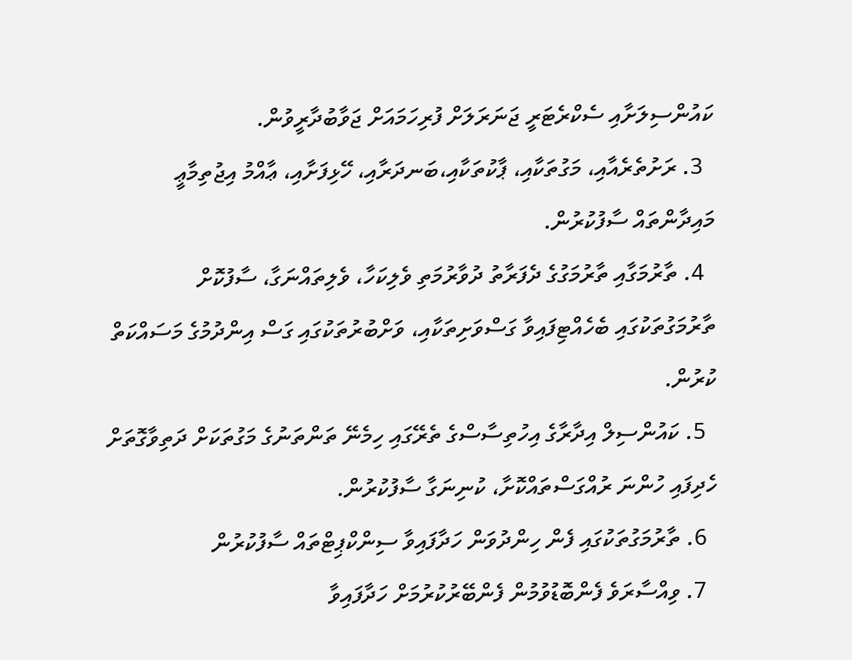ކައުންސިލަށާއި ސެކްރެޓަރީ ޖަނަރަލަށް ފުރިހަމައަށް ޖަވާބުދާރީވުން.
  3. ރަށުތެރެއާއި، މަގުތަކާއި، ޕާކުތަކާއި،ބަނދަރާއި، ހޭޅިފަށާއި، ޢާއްމު އިޖުތިމާޢީ މައިދާންތައް ސާފުކުރުން.
  4. ތާރުމަގާއި ތާރުމަގުގެ ދެފަރާތު ދުވާރުމަތި ވެލިކަހާ، ވެލިތައްނަގާ، ސާފުކޮށް ތާރުމަގުތަކުގައި ބެހެއްޓިފައިވާ ގަސްވަށިތަކާއި، ވަށްބުރުތަކުގައި ގަސް އިންދުމުގެ މަސައްކަތް ކުރުން.
  5. ކައުންސިލް އިދާރާގެ އިހުތިސާސްގެ ތެރޭގައި ހިމެނޭ ތަންތަނުގެ މަގުތަކަށް ދަތިވާގޮތަށް ހެދިފައި ހުންނަ ރުއްގަސްތައްކޮށާ، ކުނިނަގާ ސާފުކުރުން.
  6. ތާރުމަގުތަކުގައި ފެން ހިންދުވަން ހަދާފައިވާ ސިންކްޕިޓްތައް ސާފުކުރުން
  7. ވިއްސާރަވެ ފެންބޮޑުވުމުން ފެންބޭރުކުރުމަށް ހަދާފައިވާ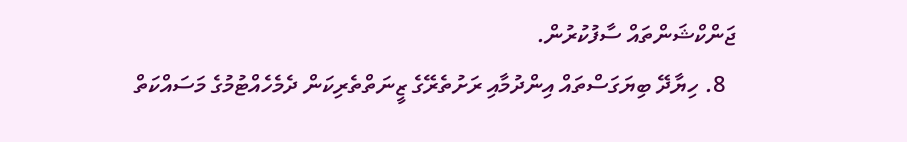ޖަންކްޝަންތައް ސާފުކުރުން.
  8. ހިޔާދޭ ބިޔަގަސްތައް އިންދުމާއި ރަށުތެރޭގެ ޒީނަތްތެރިކަން ދެމެހެއްޓުމުގެ މަސައްކަތް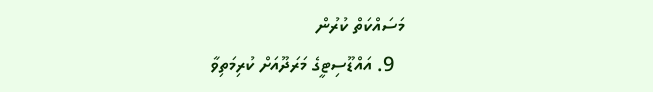މަސައްކަތް ކުރުން
  9. އައްޑޫސިޓީގެ މަރަދޫއަށް ކުރިމަތިވާ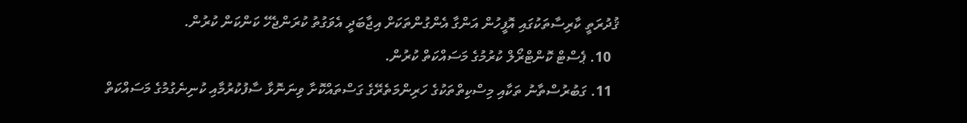ޤުދުރަތީ ކާރިސާތަކުގައި އޮފީހުން އަންގާ އެންގުންތަކަށް އިޖާބަދީ އެވަގުތު ކުރަންޖެހޭ ކަންކަން ކުރުން.
  10. ޕެސްޓް ކޮންޓްރޯލް ކުރުމުގެ މަސައްކަތް ކުރުން.
  11. ގަބުރުސްތާނު ތަކާއި މިސްކިތްތަކުގެ ހަރިންމަތެރޭގެ ގަސްތައްކޮށާ ވިނަނޮޅާ ސާފުކުރުމާއި ކުނިނެގުމުގެ މަސައްކަތް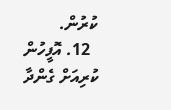ކުރުން.
  12. އޮފީހުން ކުރިއަށް ގެންދާ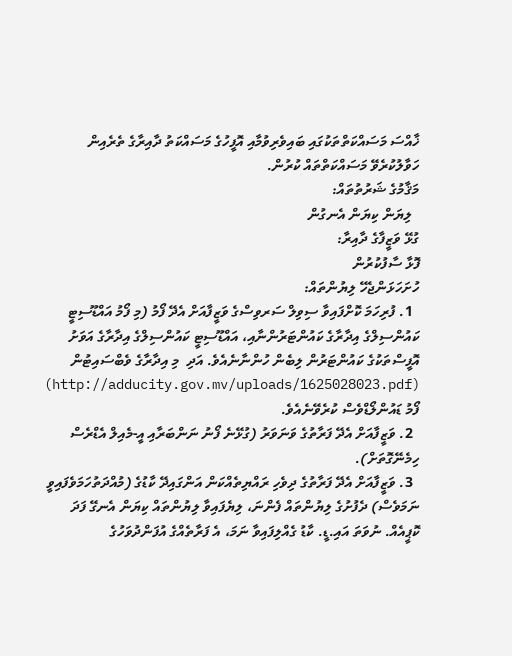ޚާއްސަ މަސައްކަތްތަކުގައި ބައިވެރިވުމާއި އޮފީހުގެ މަސައްކަތު ދާއިރާގެ ތެރެއިން ހަވާލުކުރެވޭ މަސައްކަތްތައް ކުރުން.
މަޤާމުގެ ޝަރުތުތައް:
  ލިޔަން ކިޔަން އެނގުން
ގުޅޭ ވަޒީފާގެ ދާއިރާ:
ފޮޅާ ސާފުކުރުން
ހުށަހަޅަންޖެހޭ ލިޔުންތައް:
  1. ފުރިހަމަ ކޮށްފައިވާ ސިވިލް ސަރވިސްގެ ވަޒީފާއަށް އެދޭ ފޯމު (މި ފޯމު އައްޑޫސިޓީ ކައުންސިލްގެ އިދާރާގެ ކައުންޓަރުންނާއި، އައްޑޫސިޓީ ކައުންސިލްގެ އިދާރާގެ އަވަށު އޮފީސްތަކުގެ ކައުންޓަރުން ލިބެން ހުންނާނެއެވެ. އަދި  މި އިދާރާގެ ވެބްސައިޓުން (http://adducity.gov.mv/uploads/1625028023.pdf) ފޯމު ޑައުންލޯޑްވެސް ކުރެވޭނެއެވެ.
  2. ވަޒީފާއަށް އެދޭ ފަރާތުގެ ވަނަވަރު (ގުޅޭނެ ފޯނު ނަންބަރާއި އީ-މެއިލް އެޑްރެސް ހިމެނޭގޮތަށް).
  3. ވަޒީފާއަށް އެދޭ ފަރާތުގެ ދިވެހި ރައްޔިތެއްކަން އަންގައިދޭ ކާޑުގެ (މުއްދަތުހަމަވެފައިވީ ނަމަވެސް) ދެފުށުގެ ލިޔުންތައް ފެންނަ، ލިޔެފައިވާ ލިޔުންތައް ކިޔަން އެނގޭ ފަދަ ކޮޕީއެއް. ނުވަތަ އައި.ޑީ. ކާޑު ގެއްލިފައިވާ ނަމަ، އެ ފަރާތެއްގެ އުފަންދުވަހުގެ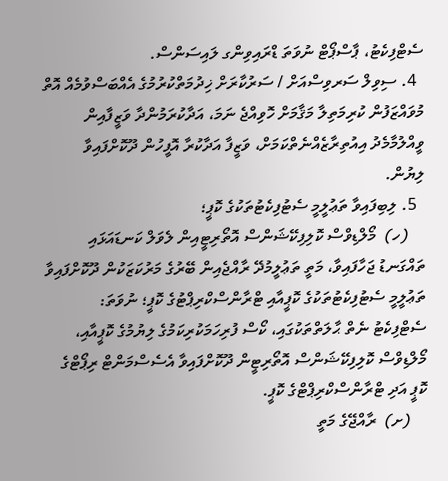ސެޓްފިކެޓު، ޕާސްޕޯޓް ނުވަތަ ޑްރައިވިންގ ލައިސަންސް.
  4. ސިވިލް ސަރވިސްއަށް / ސަރުކާރަށް ޚިދުމަތްކުރުމުގެ އެއްބަސްވުމެއް އޮތް މުވައްޒަފުން ކުރިމަތިލާ މަޤާމަށް ހޮވިއްޖެ ނަމަ، އަދާކުރަމުންދާ ވަޒީފާއިން ވީއްލުމާމެދު އިއުތިރާޒެއްނެތްކަމަށް، ވަޒީފާ އަދާކުރާ އޮފީހުން ދޫކޮށްފައިވާ ލިޔުން.
  5. ލިބިފައިވާ ތަޢުލީމީ ސެޓުފިކެޓުތަކުގެ ކޮޕީ؛
    (ހ)  މޯލްޑިވްސް ކޮލިފިކޭޝަންސް އޮތޯރިޓީއިން ލެވަލް ކަނޑައަޅައި ތައްގަނޑު ޖަހާފައިވާ، މަތީ ތަޢުލީމުދޭ ރާއްޖެއިން ބޭރުގެ މަރުކަޒަކުން ދޫކޮށްފައިވާ ތަޢުލީމީ ސެޓުފިކެޓުތަކުގެ ކޮޕީއާއި ޓްރާންސްކްރިޕްޓުގެ ކޮޕީ؛ ނުވަތަ: ސެޓްފިކެޓު ނެތް ޙާލަތްތަކުގައި، ކޯސް ފުރިހަމަކުރިކަމުގެ ލިޔުމުގެ ކޮޕީއާއި، މޯލްޑިވްސް ކޮލިފިކޭޝަންސް އޮތޯރިޓީން ދޫކޮށްފައިވާ އެސެސްމަންޓް ރިޕޯޓްގެ ކޮޕީ އަދި ޓްރާންސްކްރިޕްޓްގެ ކޮޕީ.
    (ށ)  ރާއްޖޭގެ މަތީ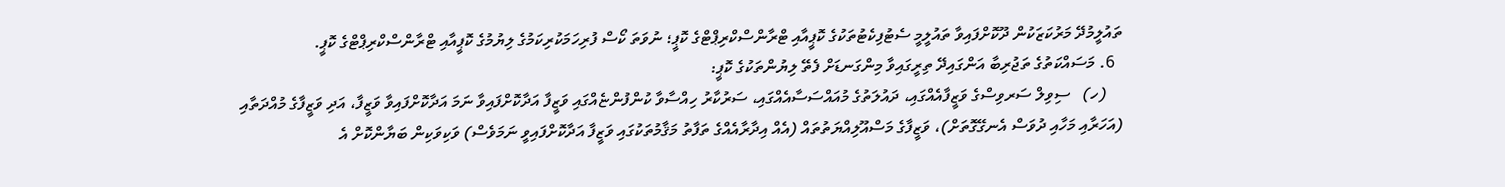ތައުލީމުދޭ މަރުކަޒަކުން ދޫކޮށްފައިވާ ތައުލީމީ ސެޓުފިކެޓުތަކުގެ ކޮޕީއާއި ޓްރާންސްކްރިޕްޓްގެ ކޮޕީ؛ ނުވަތަ ކޯސް ފުރިހަމަކުރިކަމުގެ ލިޔުމުގެ ކޮޕީއާއި ޓްރާންސްކްރިޕްޓްގެ ކޮޕީ.
  6. މަސައްކަތުގެ ތަޖުރިބާ އަންގައިދޭ ތިރީގައިވާ މިންގަނޑަށް ފެތޭ ލިޔުންތަކުގެ ކޮޕީ:
    (ހ)   ސިވިލް ސަރވިސްގެ ވަޒީފާއެއްގައި، ދައުލަތުގެ މުއައްސަސާއެއްގައި، ސަރުކާރު ހިއްސާވާ ކުންފުންޏެއްގައި ވަޒީފާ އަދާކޮށްފައިވާ ނަމަ އަދާކޮށްފައިވާ ވަޒީފާ، އަދި ވަޒީފާގެ މުއްދަތާއި (އަހަރާއި މަހާއި ދުވަސް އެނގޭގޮތަށް)، ވަޒީފާގެ މަސްއޫލިއްޔަތުތައް (އެއް އިދާރާއެއްގެ ތަފާތު މަޤާމުތަކުގައި ވަޒީފާ އަދާކޮށްފައިވީ ނަމަވެސް) ވަކިވަކިން ބަޔާންކޮށް އެ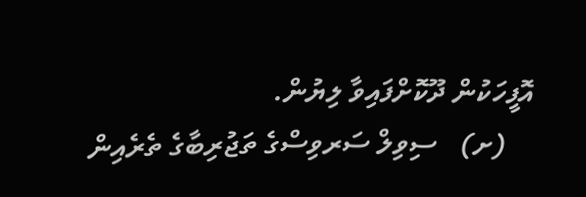އޮފީހަކުން ދޫކޮށްފައިވާ ލިޔުން.
    (ށ)   ސިވިލް ސަރވިސްގެ ތަޖުރިބާގެ ތެރެއިން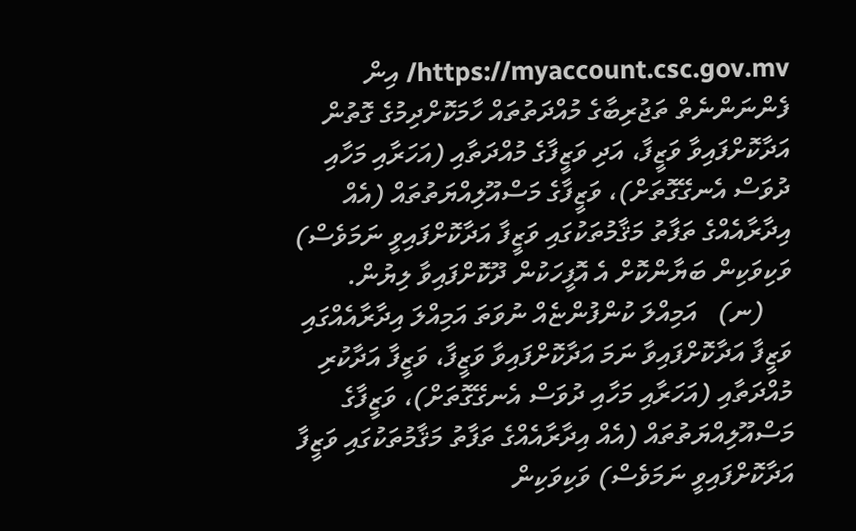https://myaccount.csc.gov.mv/ އިން ފެންނަންނެތް ތަޖުރިބާގެ މުއްދަތުތައް ހާމަކޮށްދިމުގެ ގޮތުން އަދާކޮށްފައިވާ ވަޒީފާ، އަދި ވަޒީފާގެ މުއްދަތާއި (އަހަރާއި މަހާއި ދުވަސް އެނގޭގޮތަށް)، ވަޒީފާގެ މަސްއޫލިއްޔަތުތައް (އެއް އިދާރާއެއްގެ ތަފާތު މަޤާމުތަކުގައި ވަޒީފާ އަދާކޮށްފައިވީ ނަމަވެސް) ވަކިވަކިން ބަޔާންކޮށް އެ އޮފީހަކުން ދޫކޮށްފައިވާ ލިޔުން.
    (ނ)   އަމިއްލަ ކުންފުންޏެއް ނުވަތަ އަމިއްލަ އިދާރާއެއްގައި ވަޒީފާ އަދާކޮށްފައިވާ ނަމަ އަދާކޮށްފައިވާ ވަޒީފާ، ވަޒީފާ އަދާކުރި މުއްދަތާއި (އަހަރާއި މަހާއި ދުވަސް އެނގޭގޮތަށް)، ވަޒީފާގެ މަސްއޫލިއްޔަތުތައް (އެއް އިދާރާއެއްގެ ތަފާތު މަޤާމުތަކުގައި ވަޒީފާ އަދާކޮށްފައިވީ ނަމަވެސް) ވަކިވަކިން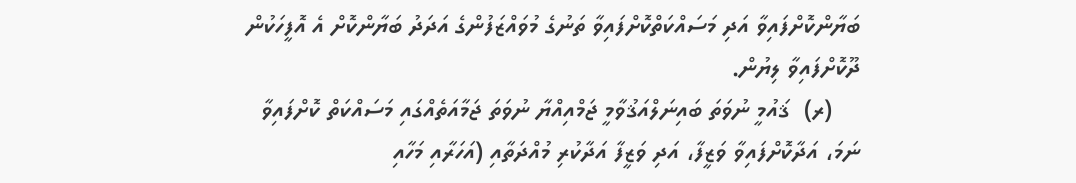ބަޔާންކޮށްފައިވާ އަދި މަސައްކަތްކޮށްފައިވާ ތަނުގެ މުވައްޒަފުންގެ އަދަދު ބަޔާންކޮށް އެ އޮފީހަކުން ދޫކޮށްފައިވާ ލިޔުން.
    (ރ)  ޤައުމީ ނުވަތަ ބައިނަލްއަޤުވާމީ ޖަމްއިއްޔާ ނުވަތަ ޖަމާއަތެއްގައި މަސައްކަތް ކޮށްފައިވާ ނަމަ، އަދާކޮށްފައިވާ ވަޒީފާ، އަދި ވަޒީފާ އަދާކުރި މުއްދަތާއި (އަހަރާއި މަހާއި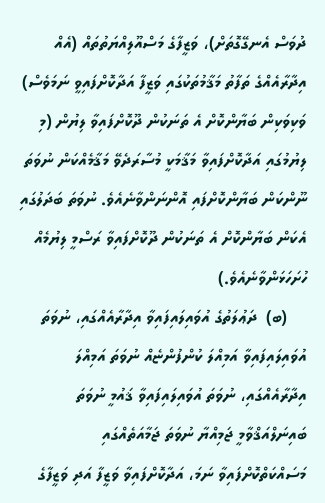ދުވަސް އެނގޭގޮތަށް)، ވަޒީފާގެ މަސްއޫލިއްޔަތުތައް (އެއް އިދާރާއެއްގެ ތަފާތު މަޤާމުތަކުގައި ވަޒީފާ އަދާކޮށްފައިވީ ނަމަވެސް) ވަކިވަކިން ބަޔާންކޮށް އެ ތަނަކުން ދޫކޮށްފައިވާ ލިޔުން (މި ލިޔުމުގައި އަދާކޮށްފައިވާ މަޤާމަކީ މުސާރަދެވޭ މަޤާމެއްކަން ނުވަތަ ނޫންކަން ބަޔާންކޮށްފައި އޮންނަންވާނެއެވެ. ނުވަތަ ބަދަލުގައި އެކަން ބަޔާންކޮށް އެ ތަނަކުން ދޫކޮށްފައިވާ ރަސްމީ ލިޔުމެއް ހުށަހަޅަންވާނެއެވެ.)
    (ބ)  ދަޢުލަތުގެ އުވައިލައިފައިވާ އިދާރާއެއްގައި، ނުވަތަ އުވައިލައިފައިވާ އަމިއްލަ ކުންފުންޏެއް ނުވަތަ އަމިއްލަ އިދާރާއެއްގައި، ނުވަތަ އުވައިލައިފައިވާ ޤައުމީ ނުވަތަ ބައިނަލްއަޤްވާމީ ޖަމިއްޔާ ނުވަތަ ޖަމާއަތެއްގައި މަސައްކަތްކޮށްފައިވާ ނަމަ، އަދާކޮށްފައިވާ ވަޒީފާ އަދި ވަޒީފާގެ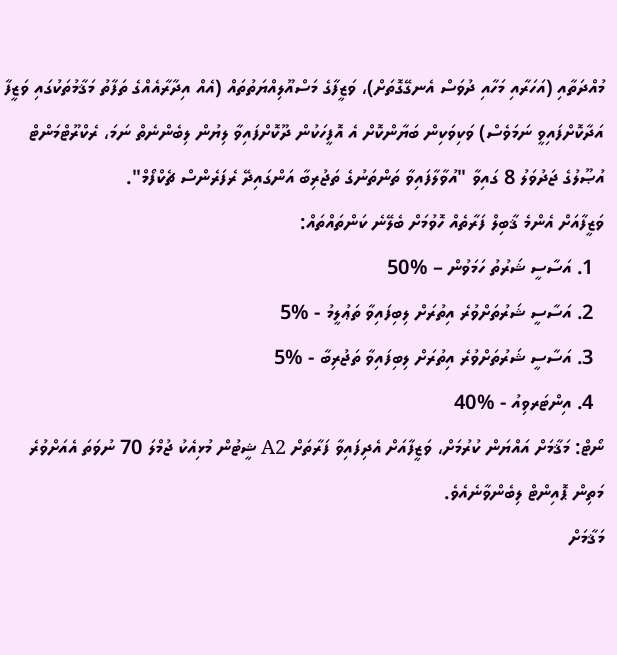މުއްދަތާއި (އަހަރާއި މަހާއި ދުވަސް އެނގޭގޮތަށް)، ވަޒީފާގެ މަސްއޫލިއްޔަތުތައް (އެއް އިދާރާއެއްގެ ތަފާތު މަޤާމުތަކުގައި ވަޒީފާ އަދާކޮށްފައިވީ ނަމަވެސް) ވަކިވަކިން ބަޔާންކޮށް އެ އޮފީހަކުން ދޫކޮށްފައިވާ ލިޔުން ލިބެންނެތް ނަމަ، ރެކްރޫޓްމަންޓް އުޞޫލުގެ ޖަދުވަލު 8 ގައިވާ "އުވާލާފައިވާ ތަންތަނުގެ ތަޖުރިބާ އަންގައިދޭ ރެފަރެންސް ޗެކްފޯމް".
ވަޒީފާއަށް އެންމެ ޤާބިލް ފަރާތެއް ހޮވުމަށް ބެލޭނެ ކަންތައްތައް:
  1. އަސާސީ ޝަރުތު ހަމަވުން – %50
  2. އަސާސީ ޝަރުތަށްވުރެ އިތުރަށް ލިބިފައިވާ ތަޢުލީމު - %5
  3. އަސާސީ ޝަރުތަށްވުރެ އިތުރަށް ލިބިފައިވާ ތަޖުރިބާ - %5
  4. އިންޓަރވިއު - %40
ނޯޓް: މަޤާމަށް އައްޔަން ކުރުމަށް، ވަޒީފާއަށް އެދިފައިވާ ފަރާތަށް A2 ޝީޓުން މުޅިއެކު ޖުމްލަ 70 ނުވަތަ އެއަށްވުރެ މަތިން ޕޮއިންޓް ލިބެންވާނެއެވެ.
މަޤާމަށް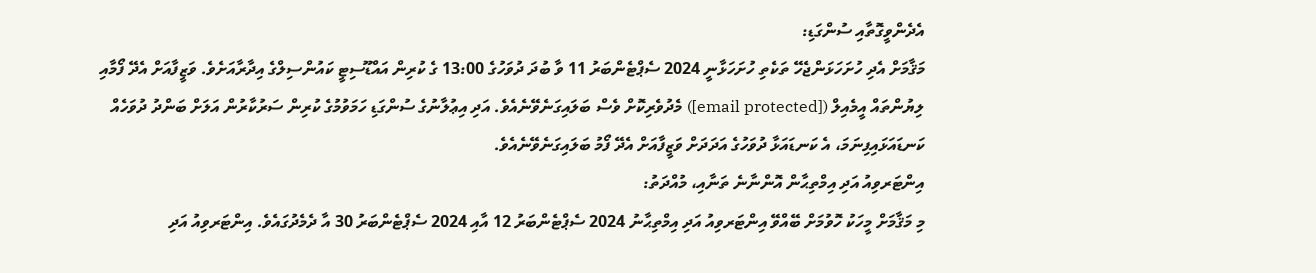އެދެންވީގޮތާއި ސުންގަޑި:
މަޤާމަށް އެދި ހުށަހަޅަންޖެހޭ ތަކެތި ހުށަހަޅާނީ 2024 ސެޕްޓެންބަރު 11 ވާ ބުދަ ދުވަހުގެ 13:00 ގެ ކުރިން އައްޑޫސިޓީ ކައުންސިލްގެ އިދާރާއަށެވެ. ވަޒީފާއަށް އެދޭ ފޯމާއި ލިޔުންތައް އީމެއިލް ([email protected]) މެދުވެރިކޮށް ވެސް ބަލައިގަނެވޭނެއެވެ. އަދި އިޢުލާނުގެ ސުންގަޑި ހަމަވުމުގެ ކުރިން ސަރުކާރުން އަލަށް ބަންދު ދުވަހެއް ކަނޑައަޅައިފިނަމަ، އެ ކަނޑައަޅާ ދުވަހުގެ އަދަދަށް ވަޒީފާއަށް އެދޭ ފޯމު ބަލައިގަނެވޭނެއެވެ.
އިންޓަރވިއު އަދި އިމްތިޙާން އޮންނާނެ ތަނާއި، މުއްދަތު:
މި މަޤާމަށް މީހަކު ހޮވުމަށް ބޭއްވޭ އިންޓަރވިއު އަދި އިމްތިޙާނު 2024 ސެޕްޓެންބަރު 12 އާއި 2024 ސެޕްޓެންބަރު 30 އާ ދެމެދުގައެވެ. އިންޓަރވިއު އަދި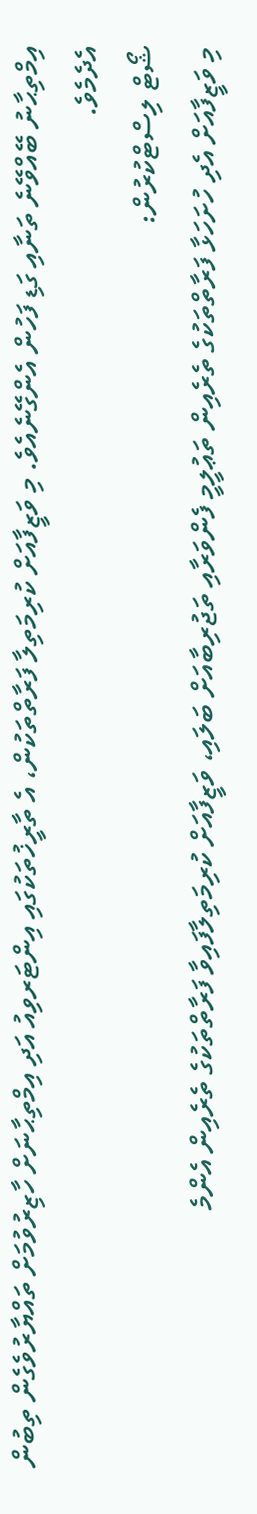އިމްތިޙާނު ބޭއްވޭނެ ތަނާއި ގަޑި ފަހުން އެންގޭނެއެވެ. މި ވަޒީފާއަށް ކުރިމަތިލާ ފަރާތްތަކުން، އެ ތާރީޚުތަކުގައި އިންޓަރވިއު އަދި އިމްތިޙާނަށް ހާޒިރުވުމަށް ތައްޔާރުވެގެން ތިބުން އެދެމެވެ.
ޝޯޓް ލިސްޓްކުރުން:
މި ވަޒީފާއަށް އެދި ހުށަހަޅާ ފަރާތްތަކުގެ ތެރެއިން ތަޢުލީމީ ފެންވަރާއި ތަޖުރިބާއަށް ބަލައި، ވަޒީފާއަށް ކުރިމަތިލާފައިވާ ފަރާތްތަކުގެ ތެރެއިން އެންމެ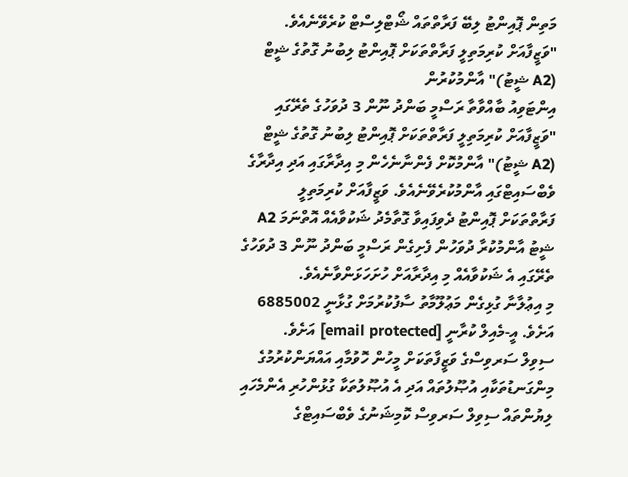މަތިން ޕޮއިންޓު ލިބޭ ފަރާތްތައް ޝޯޓްލިސްޓް ކުރެވޭނެއެވެ.
"ވަޒީފާއަށް ކުރިމަތިލީ ފަރާތްތަކަށް ޕޮއިންޓު ލިބުނު ގޮތުގެ ޝީޓް (A2 ޝީޓު)" އާންމުކުރުން
އިންޓަވިއު ބާއްވާތާ ރަސްމީ ބަންދު ނޫން 3 ދުވަހުގެ ތެރޭގައި "ވަޒީފާއަށް ކުރިމަތިލީ ފަރާތްތަކަށް ޕޮއިންޓު ލިބުނު ގޮތުގެ ޝީޓް (A2 ޝީޓު)" އާންމުކޮށް ފެންނާނެހެން މި އިދާރާގައި އަދި އިދާރާގެ ވެބްސައިޓްގައި އާންމުކުރެވޭނެއެވެ. ވަޒީފާއަށް ކުރިމަތިލީ ފަރާތްތަކަށް ޕޮއިންޓު ދެވިފައިވާ ގޮތާމެދު ޝަކުވާއެއް އޮތްނަމަ A2 ޝީޓު އާންމުކުރާ ދުވަހުން ފެށިގެން ރަސްމީ ބަންދު ނޫން 3 ދުވަހުގެ ތެރޭގައި އެ ޝަކުވާއެއް މި އިދާރާއަށް ހުށަހަޅަންވާނެއެވެ.
މި އިޢުލާނާ ގުޅިގެން މަޢުލޫމާތު ސާފުކުރުމަށް ގުޅާނީ 6885002 އަށެވެ. އީ-މެއިލް ކުރާނީ [email protected] އަށެވެ.
ސިވިލް ސަރވިސްގެ ވަޒީފާތަކަށް މީހުން ހޮވުމާއި އައްޔަންކުރުމުގެ މިންގަނޑުތަކާއި އުޞޫލުތައް އަދި އެ އުޞޫލުތަކާ ގުޅުންހުރި އެންމެހައި ލިޔުންތައް ސިވިލް ސަރވިސް ކޮމިޝަނުގެ ވެބްސައިޓްގެ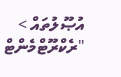އުޞޫލުތައް > "ރެކްރޫޓްމެންޓް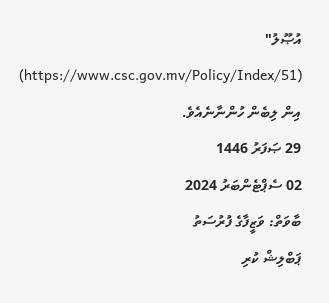އުޞޫލު" (https://www.csc.gov.mv/Policy/Index/51) އިން ލިބެން ހުންނާނެއެވެ.
29 ޞަފަރު 1446
02 ސެޕްޓެންބަރު 2024
ބާވަތް: ވަޒީފާގެ ފުރުސަތު
ޕަބްލިޝް ކުރި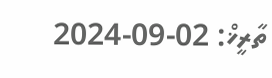ތާރީޚް: 02-09-2024